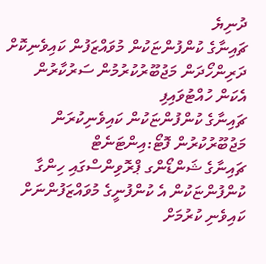ދުނިޔެ
ޗައިނާގެ ކުންފުންޏަކުން މުވައްޒަފުން ކައިވެނިކޮށް ދަރިންހޯދަން މަޖުބޫރުކުރުމުން ސަރުކާރުން އެކަން ހުއްޓުވައިފި
ޗައިނާގެ ކުންފުންޏަކުން ކައިވެނިކުރަން މަޖުބޫރުކުރުން ފޮޓޯ:އިންޓަނެޓް
ޗައިނާގެ ޝަންޑޯންގ ޕްރޮވިންސްގައި ހިންގާ ކުންފުންޏަކުން އެ ކުންފުނީގެ މުވައްޒަފުންނަށް ކައިވެނި ކުރުމަށް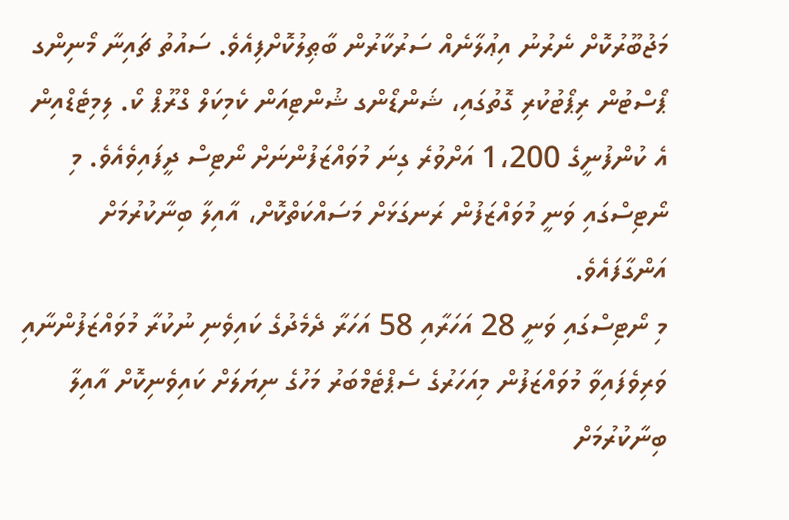މަޖުބޫރުކޮށް ނެރުނު އިޢުލާނެއް ސަރުކާރުން ބާޠިލުކޮށްފިއެވެ. ސައުތު ޗައިނާ މޯނިންގ ޕޯސްޓުން ރިޕޯޓުކުރި ގޮތުގައި، ޝަންޑޯންގ ޝުންޓިއަން ކެމިކަލް ގްރޫޕް ކޯ. ލިމިޓެޑްއިން އެ ކުންފުނީގެ 1،200 އަށްވުރެ ގިނަ މުވައްޒަފުންނަށް ނޯޓިސް ދީފައިވެއެވެ. މި ނޯޓިސްގައި ވަނީ މުވައްޒަފުން ރަނގަޅަށް މަސައްކަތްކޮށް، އާއިލާ ބިނާކުރުމަށް އަންގާފައެވެ.
މި ނޯޓިސްގައި ވަނީ 28 އަހަރާއި 58 އަހަރާ ދެމެދުގެ ކައިވެނި ނުކުރާ މުވައްޒަފުންނާއި ވަރިވެފައިވާ މުވައްޒަފުން މިއަހަރުގެ ސެޕްޓެމްބަރު މަހުގެ ނިޔަލަށް ކައިވެނިކޮށް އާއިލާ ބިނާކުރުމަށް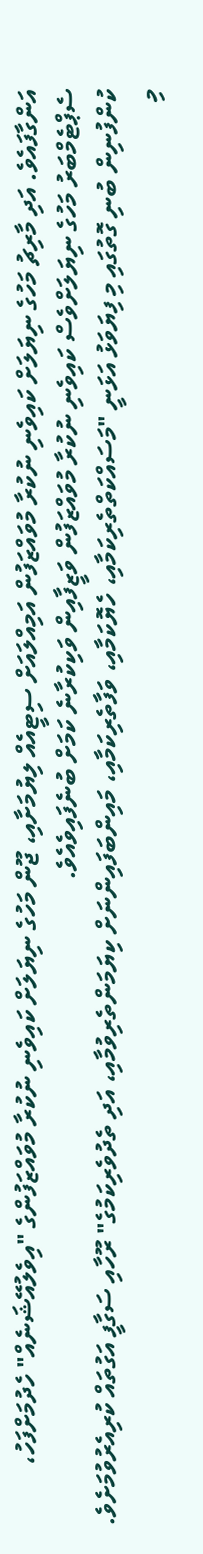އަންގާފައެވެ. އަދި މާރިޗު މަހުގެ ނިޔަލަށް ކައިވެނި ނުކުރާ މުވައްޒަފުން އަމިއްލައަށް ސިޓީއެއް ލިޔުމަށާއި، ޖޫން މަހުގެ ނިޔަލަށް ކައިވެނި ނުކުރާ މުވައްޒަފުންގެ "އިވެލުއޭޝަނެއް" ހެދުމަށްފަހު، ސެޕްޓެމްބަރު މަހުގެ ނިޔަލަށްވެސް ކައިވެނި ނުކުރާ މުވައްޒަފުން ވަޒީފާއިން ވަކިކުރާނެ ކަމަށް ބުނެފައިވެއެވެ.
ކުންފުނިން ބުނި ގޮތުގައި މި ފިޔަވަޅު އަޅަނީ "މަސައްކަތްތެރިކަމާއި، ހެޔޮކަމާއި، ވަފާތެރިކަމާއި، މައިންބަފައިންނަށް ކިޔަމަންތެރިވުމާއި، އަދި ތެދުވެރިކަމުގެ" ރޫހާއި ސަގާފީ އަގުތައް ކުރިއެރުވުމަށެވެ.
މި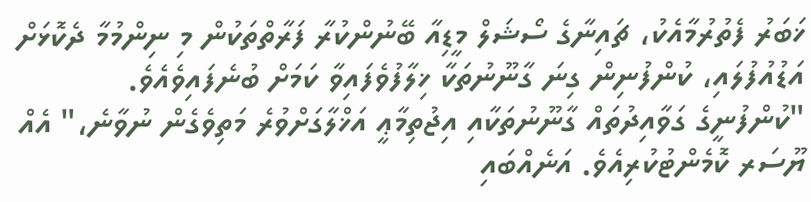ޚަބަރު ފެތުރުމާއެކު، ޗައިނާގެ ސޯޝަލް މީޑިއާ ބޭނުންކުރާ ފަރާތްތަކުން މި ނިންމުމާ ދެކޮޅަށް އަޑުއުފުލައި، ކުންފުނިން ގިނަ ގާނޫނުތަކާ ޚިލާފުވެފައިވާ ކަމަށް ބުނެފައިވެއެވެ.
"ކުންފުނީގެ ގަވާއިދުތައް ގާނޫނުތަކާއި އިޖުތިމާޢީ އަޚްލާގަށްވުރެ މަތިވެގެން ނުވާނެ،" އެއް ޔޫސަރ ކޮމެންޓުކުރިއެވެ. އަނެއްބައި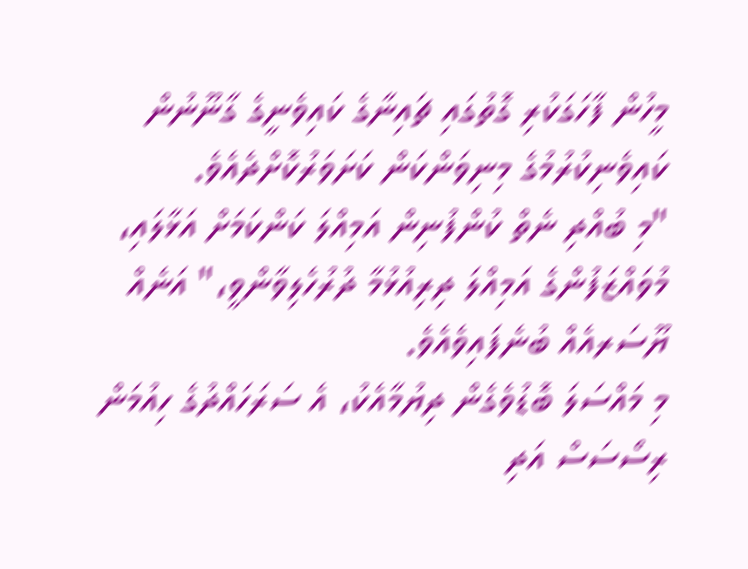މީހުން ފާހަގަކުރި ގޮތުގައި ޗައިނާގެ ކައިވެނީގެ ގާނޫނުން ކައިވެނިކުރުމުގެ މިނިވަންކަން ކަށަވަރުކޮށްދެއެވެ.
"މި ބުއްދި ނެތް ކުންފުނިން އަމިއްލަ ކަންކަމަށް އަޅާލައި، މުވައްޒަފުންގެ އަމިއްލަ ދިރިއުޅުމާ ދުރުހެލިވާންވީ،" އަނެއް ޔޫސަރއެއް ބުނެފައިވެއެވެ.
މި މައްސަލަ ބޮޑުވެގެން ދިޔުމާއެކު، އެ ސަރަހައްދުގެ ހިއުމަން ރިސޯސަސް އަދި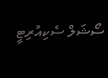ސޯޝަލް ސެކިއުރިޓީ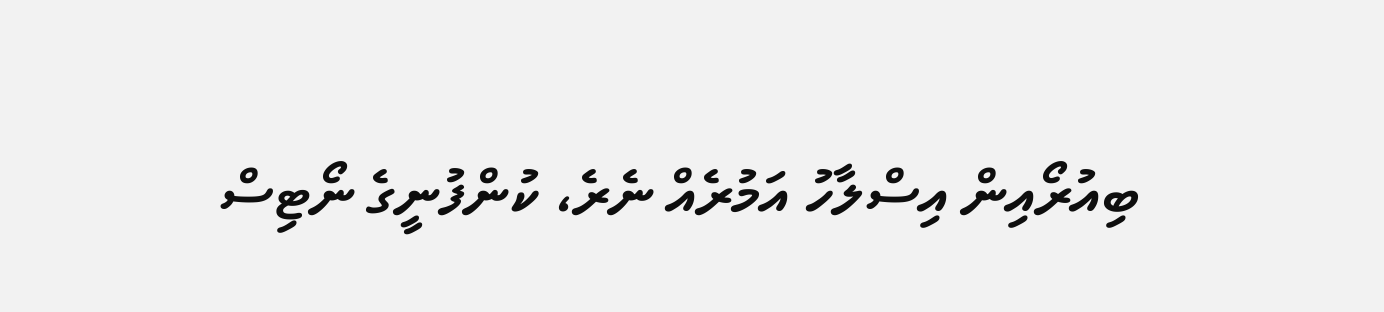ބިއުރޯއިން އިސްލާހު އަމުރެއް ނެރެ، ކުންފުނީގެ ނޯޓިސް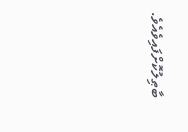ބާޠިލުކޮށްފައިވެއެވެ.